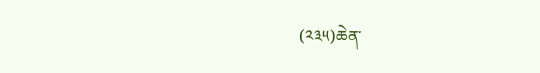(༢༣༥)ཆེན་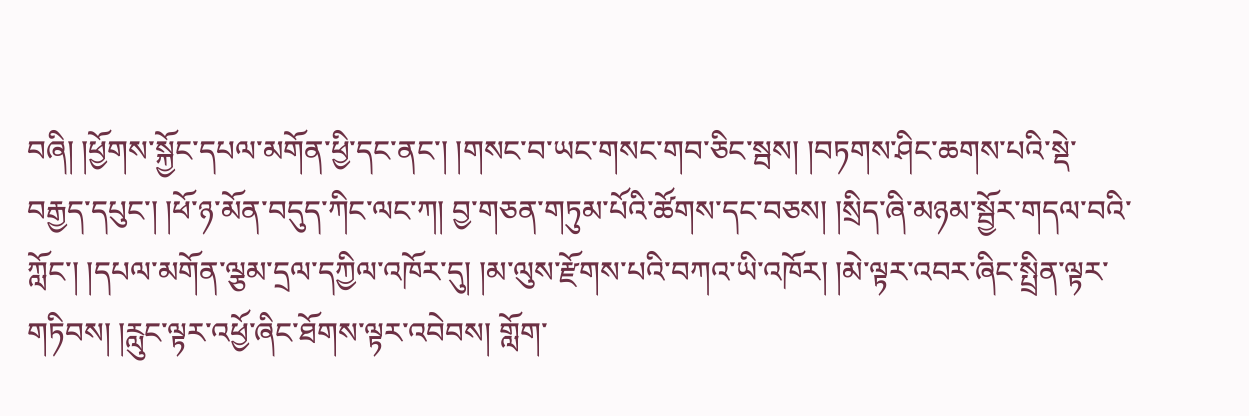བཞི། །ཕྱོགས་སྐྱོང་དཔལ་མགོན་ཕྱི་དང་ནང་། །གསང་བ་ཡང་གསང་གབ་ཅིང་སྦས། །བཏགས་ཤིང་ཆགས་པའི་སྡེ་བརྒྱད་དཔུང་། །ཕོ་ཉ་མོན་བདུད་ཀིང་ལང་ཀ། བྱ་གཅན་གཏུམ་པོའི་ཚོགས་དང་བཅས། །སྲིད་ཞི་མཉམ་སྦྱོར་གདལ་བའི་ཀློང་། །དཔལ་མགོན་ལྕམ་དྲལ་དཀྱིལ་འཁོར་དུ། །མ་ལུས་རྫོགས་པའི་བཀའ་ཡི་འཁོར། །མེ་ལྟར་འབར་ཞིང་སྤྲིན་ལྟར་གཏིབས། །རླུང་ལྟར་འཕྱོ་ཞིང་ཐོགས་ལྟར་འབེབས། གློག་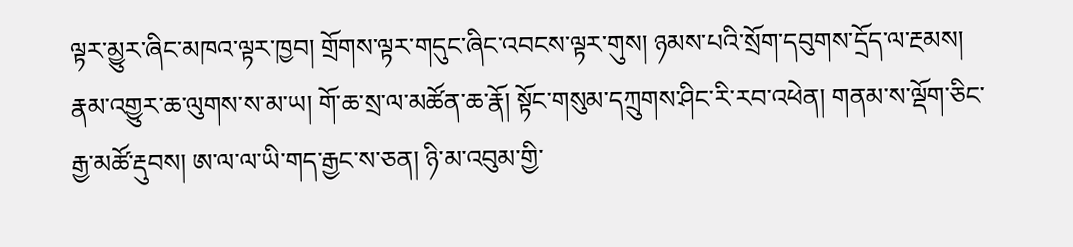ལྟར་མྱུར་ཞིང་མཁའ་ལྟར་ཁྱབ། གྲོགས་ལྟར་གདུང་ཞིང་འབངས་ལྟར་གུས། ཉམས་པའི་སྲོག་དབུགས་དྲོད་ལ་རྔམས། རྣམ་འགྱུར་ཆ་ལུགས་ས་མ་ཡ། གོ་ཆ་སྲ་ལ་མཚོན་ཆ་རྣོ། སྟོང་གསུམ་དཀྲུགས་ཤིང་རི་རབ་འཕེན། གནམ་ས་ལྡོག་ཅིང་རྒྱ་མཚོ་རྡུབས། ཨ་ལ་ལ་ཡི་གད་རྒྱང་ས་ཅན། ཉི་མ་འབུམ་གྱི་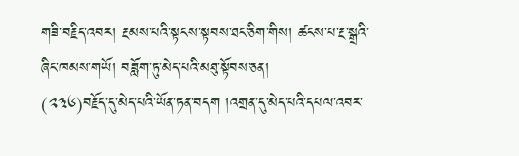གཟི་བརྗིད་འབར། རྔམས་པའི་སྟངས་སྟབས་ཐང་ཅིག་གིས། ཚངས་པ་རྔ་སྒྲའི་ཞིང་ཁམས་གཡོ། བཟློག་ཏུ་མེད་པའི་མཐུ་སྟོབས་ཅན།
(༢༣༦)བརྗོད་དུ་མེད་པའི་ཡོན་ཏན་བདག །འགྲན་དུ་མེད་པའི་དཔལ་འབར་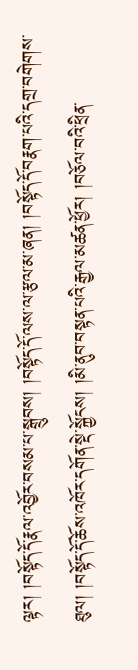ལྟར། །བསྟོད་དོ་རྣལ་འབྱོར་བསམ་པ་སྒྲུབས། །བསྟོད་དོ་ལས་ལ་རྩལ་མ་ཞན། །བསྟོད་དོ་བརྣག་པའི་དགྲ་བགེགས་ཐུལ། །བསྟོད་དོ་ཆོས་འཁོར་དགོན་སྡེ་སྐྱོངས། །མི་ནུབ་བསྟན་པའི་རྒྱལ་མཚན་ཕྱོར། །བཅོལ་བའི་ཕྲིན་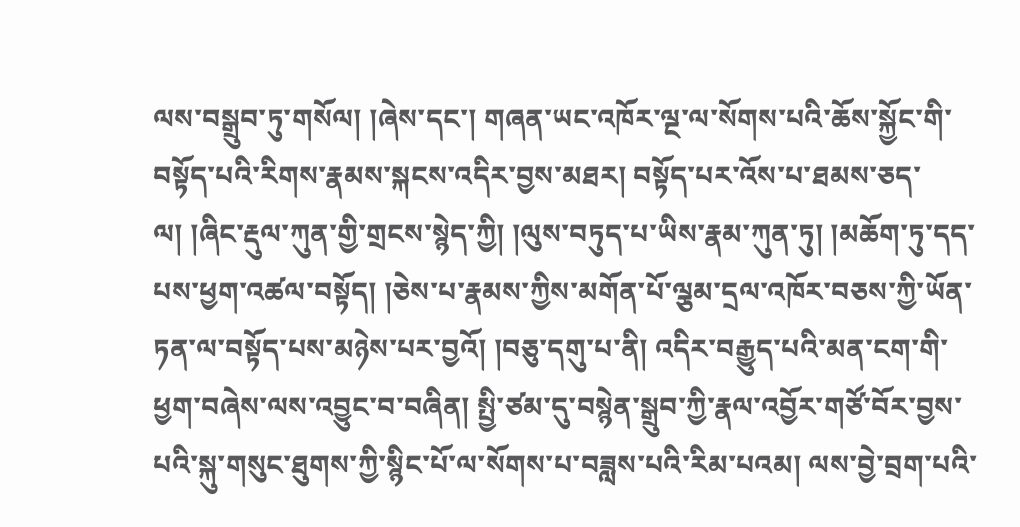ལས་བསྒྲུབ་ཏུ་གསོལ། །ཞེས་དང་། གཞན་ཡང་འཁོར་ལྔ་ལ་སོགས་པའི་ཆོས་སྐྱོང་གི་བསྟོད་པའི་རིགས་རྣམས་སྐངས་འདིར་བྱས་མཐར། བསྟོད་པར་འོས་པ་ཐམས་ཅད་ལ། །ཞིང་རྡུལ་ཀུན་གྱི་གྲངས་སྙེད་ཀྱི། །ལུས་བཏུད་པ་ཡིས་རྣམ་ཀུན་ཏུ། །མཆོག་ཏུ་དད་པས་ཕྱག་འཚལ་བསྟོད། །ཅེས་པ་རྣམས་ཀྱིས་མགོན་པོ་ལྕམ་དྲལ་འཁོར་བཅས་ཀྱི་ཡོན་ཏན་ལ་བསྟོད་པས་མཉེས་པར་བྱའོ། །བཅུ་དགུ་པ་ནི། འདིར་བརྒྱུད་པའི་མན་ངག་གི་ཕྱག་བཞེས་ལས་འབྱུང་བ་བཞིན། སྤྱི་ཙམ་དུ་བསྙེན་སྒྲུབ་ཀྱི་རྣལ་འབྱོར་གཙོ་བོར་བྱས་པའི་སྐུ་གསུང་ཐུགས་ཀྱི་སྙིང་པོ་ལ་སོགས་པ་བཟླས་པའི་རིམ་པའམ། ལས་བྱེ་བྲག་པའི་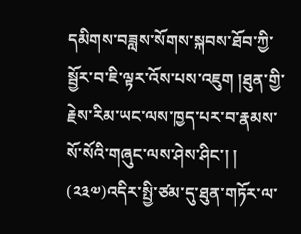དམིགས་བཟླས་སོགས་སྐབས་ཐོབ་ཀྱི་སྦྱོར་བ་ཇི་ལྟར་འོས་པས་འཇུག །ཐུན་གྱི་རྗེས་རིམ་ཡང་ལས་ཁྱད་པར་བ་རྣམས་སོ་སོའི་གཞུང་ལས་ཤེས་ཤིང་། །
(༢༣༧)འདིར་སྤྱི་ཙམ་དུ་ཐུན་གཏོར་ལ་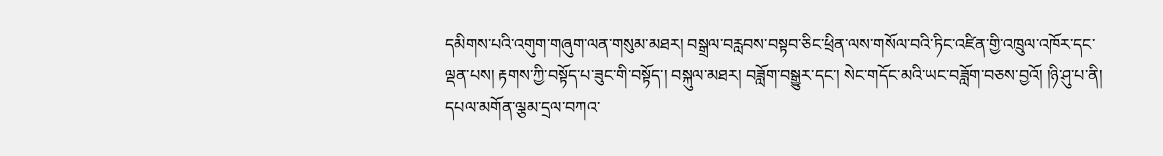དམིགས་པའི་འགུག་གཞུག་ལན་གསུམ་མཐར། བསྒྲལ་བརླབས་བསྟབ་ཅིང་ཕྲིན་ལས་གསོལ་བའི་ཏིང་འཛིན་གྱི་འཁྲུལ་འཁོར་དང་ལྡན་པས། རྟགས་ཀྱི་བསྟོད་པ་ཟུང་གི་བསྟོད་། བསྐུལ་མཐར། བཟློག་བསྒྱུར་དང་། སེང་གདོང་མའི་ཡང་བཟློག་བཅས་བྱའོ། །ཉི་ཤུ་པ་ནི། དཔལ་མགོན་ལྕམ་དྲལ་བཀའ་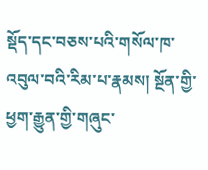སྡོད་དང་བཅས་པའི་གསོལ་ཁ་འབུལ་བའི་རིམ་པ་རྣམས། སྔོན་གྱི་ཕྱག་རྒྱུན་གྱི་གཞུང་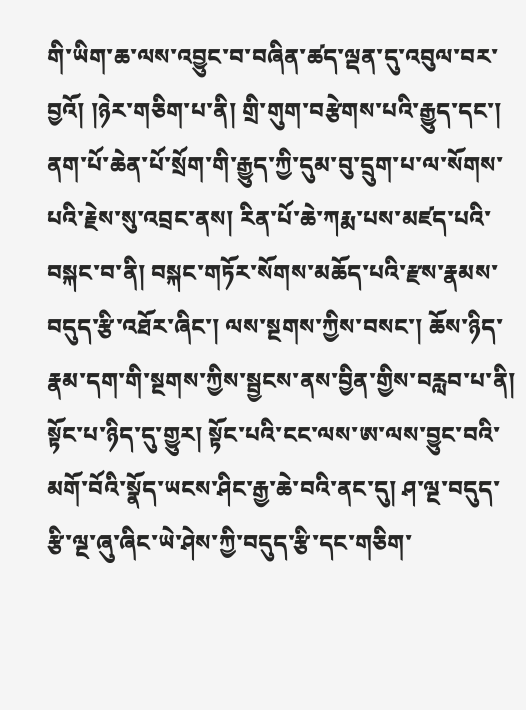གི་ཡིག་ཆ་ལས་འབྱུང་བ་བཞིན་ཚད་ལྡན་དུ་འབུལ་བར་བྱའོ། །ཉེར་གཅིག་པ་ནི། གྲི་གུག་བརྩེགས་པའི་རྒྱུད་དང་། ནག་པོ་ཆེན་པོ་སྲོག་གི་རྒྱུད་ཀྱི་དུམ་བུ་དྲུག་པ་ལ་སོགས་པའི་རྗེས་སུ་འབྲང་ནས། རིན་པོ་ཆེ་ཀརྨ་པས་མཛད་པའི་བསྐང་བ་ནི། བསྐང་གཏོར་སོགས་མཆོད་པའི་རྫས་རྣམས་བདུད་རྩི་འཐོར་ཞིང་། ལས་སྔགས་ཀྱིས་བསང་། ཆོས་ཉིད་རྣམ་དག་གི་སྔགས་ཀྱིས་སྦྱངས་ནས་བྱིན་གྱིས་བརླབ་པ་ནི། སྟོང་པ་ཉིད་དུ་གྱུར། སྟོང་པའི་ངང་ལས་ཨ་ལས་བྱུང་བའི་མགོ་བོའི་སྣོད་ཡངས་ཤིང་རྒྱ་ཆེ་བའི་ནང་དུ། ཤ་ལྔ་བདུད་རྩི་ལྔ་ཞུ་ཞིང་ཡེ་ཤེས་ཀྱི་བདུད་རྩི་དང་གཅིག་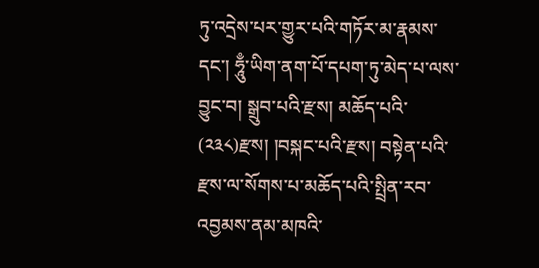ཏུ་འདྲེས་པར་གྱུར་པའི་གཏོར་མ་རྣམས་དང་། ཧཱུྃ་ཡིག་ནག་པོ་དཔག་ཏུ་མེད་པ་ལས་བྱུང་བ། སྒྲུབ་པའི་རྫས། མཆོད་པའི་
(༢༣༨)རྫས། །བསྐང་པའི་རྫས། བསྟེན་པའི་རྫས་ལ་སོགས་པ་མཆོད་པའི་སྤྲིན་རབ་འབྱམས་ནམ་མཁའི་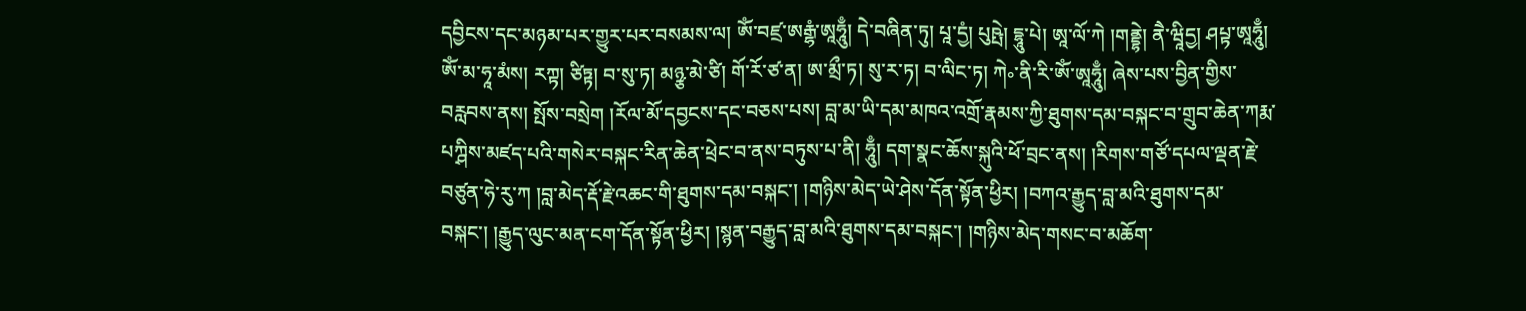དབྱིངས་དང་མཉམ་པར་གྱུར་པར་བསམས་ལ། ཨོཾ་བཛྲ་ཨརྒྷཾ་ཨཱཧཱུྃ། དེ་བཞིན་ཏུ། པཱ་དྱཾ། པུཥྤེ། དྷཱུ་པེ། ཨཱ་ལོ་ཀེ །གནྡྷེ། ནཻ་ཝཱིདྱ། ཤཔྟ་ཨཱཧཱུྃ། ཨོཾ་མ་ཧཱ་མཾས། རཀྟ། ཙིཏྟ། བ་སུ་ཏ། མཉྩ་མེ་ཙི། གོ་རོ་ཙ་ན། ཨ་མྲྀ་ཏ། སུ་ར་ཏ། བ་ལིང་ཏ། ཀེ༚་ནི་རི་ཨོཾ་ཨཱཧཱུྃ། ཞེས་པས་བྱིན་གྱིས་བརླབས་ནས། སྤོས་བསྲེག །རོལ་མོ་དབྱངས་དང་བཅས་པས། བླ་མ་ཡི་དམ་མཁའ་འགྲོ་རྣམས་ཀྱི་ཐུགས་དམ་བསྐང་བ་གྲུབ་ཆེན་ཀརྨ་པཀྴིས་མཛད་པའི་གསེར་བསྐང་རིན་ཆེན་ཕྲེང་བ་ནས་བཏུས་པ་ནི། ཧཱུྃ། དག་སྣང་ཆོས་སྐུའི་ཕོ་བྲང་ནས། །རིགས་གཙོ་དཔལ་ལྡན་རྗེ་བཙུན་ཧེ་རུ་ཀ །བླ་མེད་རྡོ་རྗེ་འཆང་གི་ཐུགས་དམ་བསྐང་། །གཉིས་མེད་ཡེ་ཤེས་དོན་སྟོན་ཕྱིར། །བཀའ་རྒྱུད་བླ་མའི་ཐུགས་དམ་བསྐང་། །རྒྱུད་ལུང་མན་ངག་དོན་སྟོན་ཕྱིར། །སྙན་བརྒྱུད་བླ་མའི་ཐུགས་དམ་བསྐང་། །གཉིས་མེད་གསང་བ་མཆོག་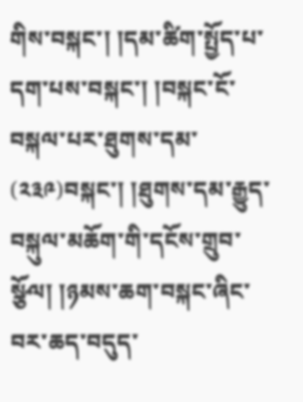གིས་བསྐང་། །དམ་ཚིག་སྤྱོད་པ་དག་པས་བསྐང་། །བསྐང་ངོ་བསྐལ་པར་ཐུགས་དམ་
(༢༣༩)བསྐང་། །ཐུགས་དམ་རྒྱུད་བསྐུལ་མཆོག་གི་དངོས་གྲུབ་སྩོལ། །ཉམས་ཆག་བསྐང་ཞིང་བར་ཆད་བདུད་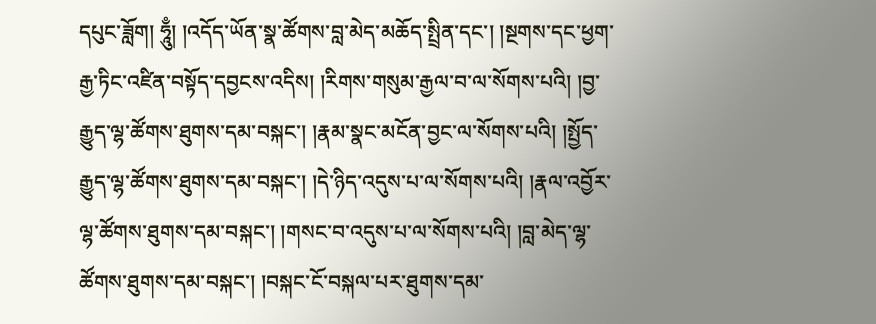དཔུང་ཟློག། ཧཱུྃ། །འདོད་ཡོན་སྣ་ཚོགས་བླ་མེད་མཆོད་སྤྲིན་དང་། །སྔགས་དང་ཕྱག་རྒྱ་ཏིང་འཛིན་བསྟོད་དབྱངས་འདིས། །རིགས་གསུམ་རྒྱལ་བ་ལ་སོགས་པའི། །བྱ་རྒྱུད་ལྷ་ཚོགས་ཐུགས་དམ་བསྐང་། །རྣམ་སྣང་མངོན་བྱང་ལ་སོགས་པའི། །སྤྱོད་རྒྱུད་ལྷ་ཚོགས་ཐུགས་དམ་བསྐང་། །དེ་ཉིད་འདུས་པ་ལ་སོགས་པའི། །རྣལ་འབྱོར་ལྷ་ཚོགས་ཐུགས་དམ་བསྐང་། །གསང་བ་འདུས་པ་ལ་སོགས་པའི། །བླ་མེད་ལྷ་ཚོགས་ཐུགས་དམ་བསྐང་། །བསྐང་ངོ་བསྐལ་པར་ཐུགས་དམ་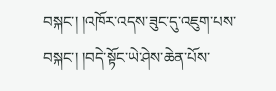བསྐང་། །འཁོར་འདས་ཟུང་དུ་འཇུག་པས་བསྐང་། །བདེ་སྟོང་ཡེ་ཤེས་ཆེན་པོས་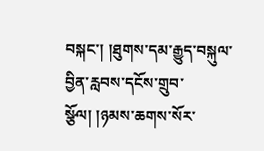བསྐང་། །ཐུགས་དམ་རྒྱུད་བསྐུལ་བྱིན་རླབས་དངོས་གྲུབ་སྩོལ། །ཉམས་ཆགས་སོར་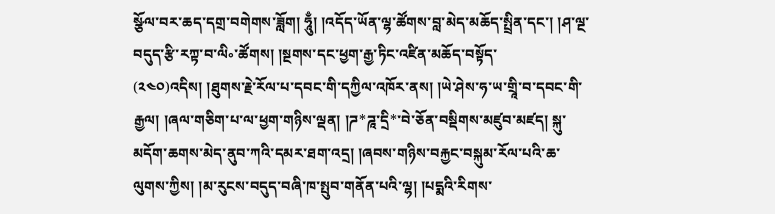སྩོལ་བར་ཆད་དགྲ་བགེགས་ཟློག། ཧཱུྃ། །འདོད་ཡོན་ལྷ་ཚོགས་བླ་མེད་མཆོད་སྤྲིན་དང་། །ཤ་ལྔ་བདུད་རྩི་རཀྟ་བ་ལི༚་ཚོགས། །སྔགས་དང་ཕྱག་རྒྱ་ཏིང་འཛིན་མཆོད་བསྟོད་
(༢༤༠)འདིས། །ཐུགས་རྗེ་རོལ་པ་དབང་གི་དཀྱིལ་འཁོར་ནས། །ཡེ་ཤེས་ཧ་ཡ་གྲཱི་བ་དབང་གི་རྒྱལ། །ཞལ་གཅིག་པ་ལ་ཕྱག་གཉིས་ལྡན། །ཌ*ཌཱ་དྲི*་བེ་ཅོན་བསྡིགས་མཛུབ་མཛད། སྐུ་མདོག་ཆགས་མེད་ནུབ་ཀའི་དམར་ཐག་འདྲ། །ཞབས་གཉིས་བརྐྱང་བསྐུམ་རོལ་པའི་ཆ་ལུགས་ཀྱིས། །མ་རུངས་བདུད་བཞི་ཁ་སྤུབ་གནོན་པའི་ལྷ། །པདྨའི་རིགས་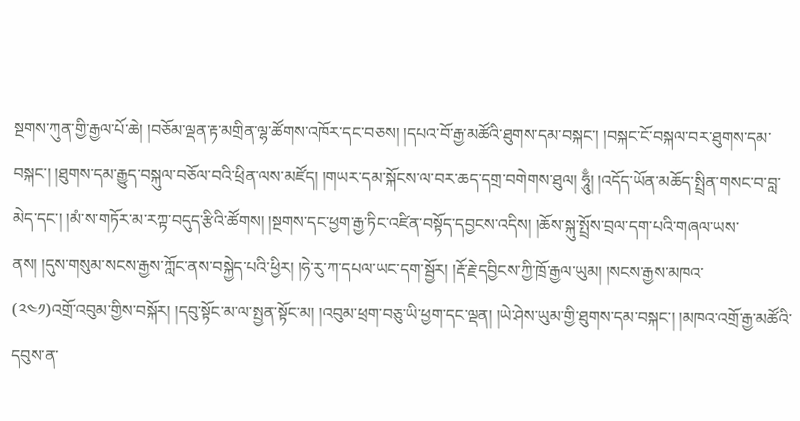སྔགས་ཀུན་གྱི་རྒྱལ་པོ་ཆེ། །བཅོམ་ལྡན་རྟ་མགྲིན་ལྷ་ཚོགས་འཁོར་དང་བཅས། །དཔའ་བོ་རྒྱ་མཚོའི་ཐུགས་དམ་བསྐང་། །བསྐང་ངོ་བསྐལ་བར་ཐུགས་དམ་བསྐང་། །ཐུགས་དམ་རྒྱུད་བསྐུལ་བཅོལ་བའི་ཕྲིན་ལས་མཛོད། །གཡར་དམ་སྐོངས་ལ་བར་ཆད་དགྲ་བགེགས་ཐུལ། ཧཱུྃ། །འདོད་ཡོན་མཆོད་སྤྲིན་གསང་བ་བླ་མེད་དང་། །མཾ་ས་གཏོར་མ་རཀྟ་བདུད་རྩིའི་ཚོགས། །སྔགས་དང་ཕྱག་རྒྱ་ཏིང་འཛིན་བསྟོད་དབྱངས་འདིས། །ཆོས་སྐུ་སྤྲོས་བྲལ་དག་པའི་གཞལ་ཡས་ནས། །དུས་གསུམ་སངས་རྒྱས་ཀློང་ནས་བསྐྱེད་པའི་ཕྱིར། །ཧེ་རུ་ཀ་དཔལ་ཡང་དག་སྦྱོར། །རྡོ་རྗེ་དབྱིངས་ཀྱི་ཁྲོ་རྒྱལ་ཡུམ། །སངས་རྒྱས་མཁའ་
(༢༤༡)འགྲོ་འབུམ་གྱིས་བསྐོར། །དབུ་སྟོང་མ་ལ་སྤྱན་སྟོང་མ། །འབུམ་ཕྲག་བཅུ་ཡི་ཕྱག་དང་ལྡན། །ཡེ་ཤེས་ཡུམ་གྱི་ཐུགས་དམ་བསྐང་། །མཁའ་འགྲོ་རྒྱ་མཚོའི་དབུས་ན་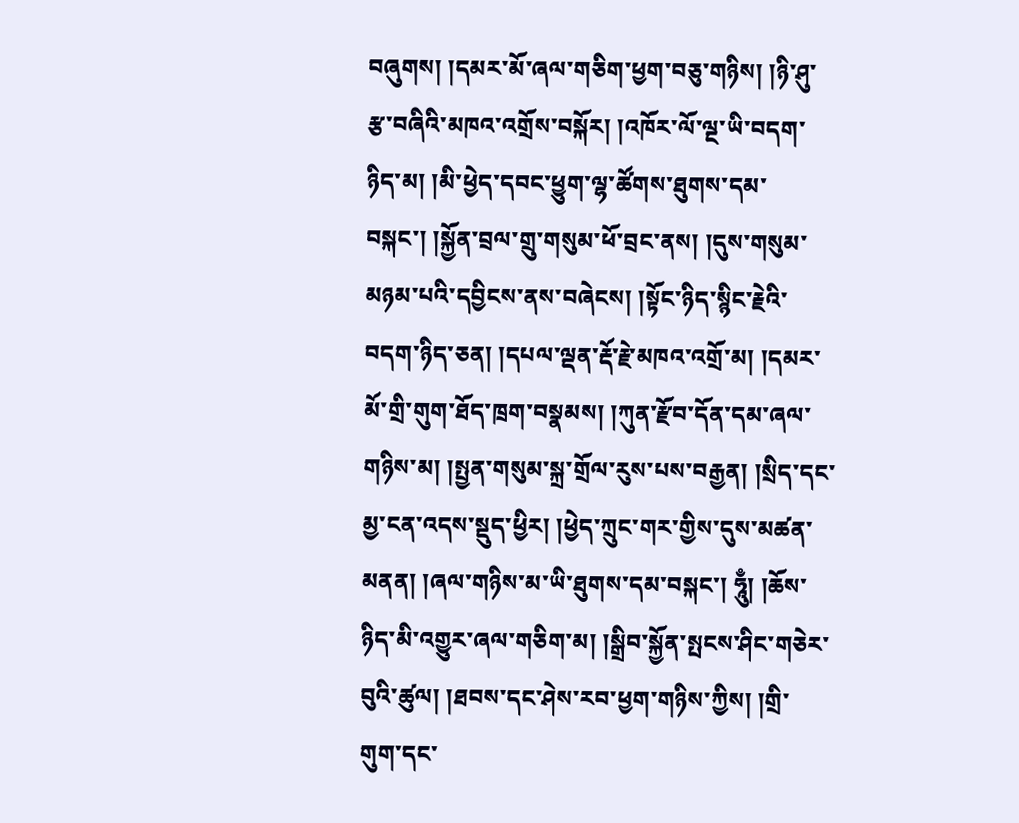བཞུགས། །དམར་མོ་ཞལ་གཅིག་ཕྱག་བཅུ་གཉིས། །ཉི་ཤུ་རྩ་བཞིའི་མཁའ་འགྲོས་བསྐོར། །འཁོར་ལོ་ལྔ་ཡི་བདག་ཉིད་མ། །མི་ཕྱེད་དབང་ཕྱུག་ལྷ་ཚོགས་ཐུགས་དམ་བསྐང་། །སྐྱོན་བྲལ་གྲུ་གསུམ་ཕོ་བྲང་ནས། །དུས་གསུམ་མཉམ་པའི་དབྱིངས་ནས་བཞེངས། །སྟོང་ཉིད་སྙིང་རྗེའི་བདག་ཉིད་ཅན། །དཔལ་ལྡན་རྡོ་རྗེ་མཁའ་འགྲོ་མ། །དམར་མོ་གྲི་གུག་ཐོད་ཁྲག་བསྣམས། །ཀུན་རྫོབ་དོན་དམ་ཞལ་གཉིས་མ། །སྤྱན་གསུམ་སྐྲ་གྲོལ་རུས་པས་བརྒྱན། །སྲིད་དང་མྱ་ངན་འདས་སྡུད་ཕྱིར། །ཕྱེད་ཀྲུང་གར་གྱིས་དུས་མཚན་མནན། །ཞལ་གཉིས་མ་ཡི་ཐུགས་དམ་བསྐང་། ཧཱུྃ། །ཆོས་ཉིད་མི་འགྱུར་ཞལ་གཅིག་མ། །སྒྲིབ་སྐྱོན་སྤངས་ཤིང་གཅེར་བུའི་ཚུལ། །ཐབས་དང་ཤེས་རབ་ཕྱག་གཉིས་ཀྱིས། །གྲི་གུག་དང་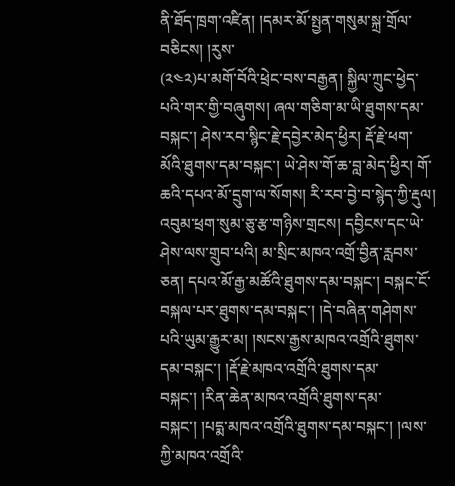ནི་ཐོད་ཁྲག་འཛིན། །དམར་མོ་སྤྱན་གསུམ་སྐྲ་གྲོལ་བཅིངས། །རུས་
(༢༤༢)པ་མགོ་བོའི་ཕྲེང་བས་བརྒྱན། སྐྱིལ་ཀྲུང་ཕྱེད་པའི་གར་གྱི་བཞུགས། ཞལ་གཅིག་མ་ཡི་ཐུགས་དམ་བསྐང་། ཤེས་རབ་སྙིང་རྗེ་དབྱེར་མེད་ཕྱིར། རྡོ་རྗེ་ཕག་མོའི་ཐུགས་དམ་བསྐང་། ཡེ་ཤེས་གོ་ཆ་བླ་མེད་ཕྱིར། གོ་ཆའི་དཔའ་མོ་དྲུག་ལ་སོགས། རི་རབ་བྱེ་བ་སྙེད་ཀྱི་རྡུལ། འབུམ་ཕྲག་སུམ་ཅུ་རྩ་གཉིས་གྲངས། དབྱིངས་དང་ཡེ་ཤེས་ལས་གྲུབ་པའི། མ་སྲིང་མཁའ་འགྲོ་བྱིན་རླབས་ཅན། དཔའ་མོ་རྒྱ་མཚོའི་ཐུགས་དམ་བསྐང་། བསྐང་ངོ་བསྐལ་པར་ཐུགས་དམ་བསྐང་། །དེ་བཞིན་གཤེགས་པའི་ཡུམ་རྒྱུར་མ། །སངས་རྒྱས་མཁའ་འགྲོའི་ཐུགས་དམ་བསྐང་། །རྡོ་རྗེ་མཁའ་འགྲོའི་ཐུགས་དམ་བསྐང་། །རིན་ཆེན་མཁའ་འགྲོའི་ཐུགས་དམ་བསྐང་། །པདྨ་མཁའ་འགྲོའི་ཐུགས་དམ་བསྐང་། །ལས་ཀྱི་མཁའ་འགྲོའི་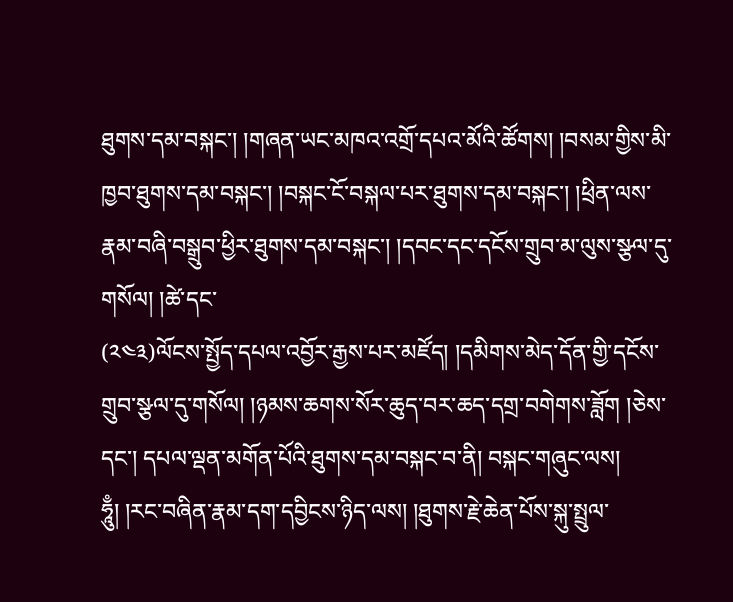ཐུགས་དམ་བསྐང་། །གཞན་ཡང་མཁའ་འགྲོ་དཔའ་མོའི་ཚོགས། །བསམ་གྱིས་མི་ཁྱབ་ཐུགས་དམ་བསྐང་། །བསྐང་ངོ་བསྐལ་པར་ཐུགས་དམ་བསྐང་། །ཕྲིན་ལས་རྣམ་བཞི་བསྒྲུབ་ཕྱིར་ཐུགས་དམ་བསྐང་། །དབང་དང་དངོས་གྲུབ་མ་ལུས་སྩལ་དུ་གསོལ། །ཚེ་དང་
(༢༤༣)ལོངས་སྤྱོད་དཔལ་འབྱོར་རྒྱས་པར་མཛོད། །དམིགས་མེད་དོན་གྱི་དངོས་གྲུབ་སྩལ་དུ་གསོལ། །ཉམས་ཆགས་སོར་ཆུད་བར་ཆད་དགྲ་བགེགས་ཟློག །ཅེས་དང་། དཔལ་ལྡན་མགོན་པོའི་ཐུགས་དམ་བསྐང་བ་ནི། བསྐང་གཞུང་ལས། ཧཱུྃ། །རང་བཞིན་རྣམ་དག་དབྱིངས་ཉིད་ལས། །ཐུགས་རྗེ་ཆེན་པོས་སྐུ་སྤྲུལ་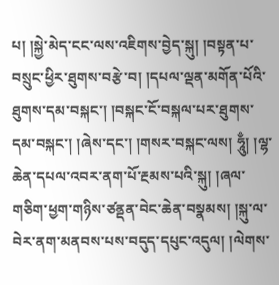པ། །སྐྱེ་མེད་ངང་ལས་འཇིགས་བྱེད་སྐུ། །བསྟན་པ་བསྲུང་ཕྱིར་ཐུགས་བརྩེ་བ། །དཔལ་ལྡན་མགོན་པོའི་ཐུགས་དམ་བསྐང་། །བསྐང་ངོ་བསྐལ་པར་ཐུགས་དམ་བསྐང་། །ཞེས་དང་། །གསར་བསྐང་ལས། ཧཱུྃ། །ལྷ་ཆེན་དཔལ་འབར་ནག་པོ་རྔམས་པའི་སྐུ། །ཞལ་གཅིག་ཕྱག་གཉིས་ཙནྡན་བེང་ཆེན་བསྣམས། །སྐུ་ལ་བེར་ནག་མནབས་པས་བདུད་དཔུང་འདུལ། །ལེགས་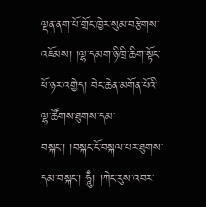ལྡན་ནག་པོ་གྲོང་ཁྱེར་སུམ་བརྩེགས་འཇོམས། །ལྷ་དམག་ཉི་ཁྲི་ཆིག་སྟོང་ཕོ་ཉར་འགྱེད། བེང་ཆེན་མགོན་པོའི་ལྷ་ཚོགས་ཐུགས་དམ་བསྐང་། །བསྐང་ངོ་བསྐལ་པར་ཐུགས་དམ་བསྐང་། ཧཱུྃ། །ཀེང་རུས་འབར་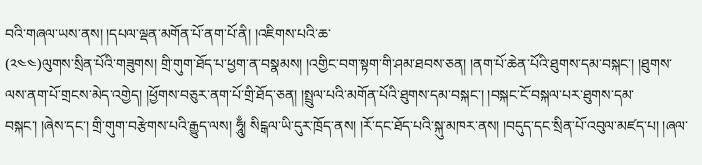བའི་གཞལ་ཡས་ནས། །དཔལ་ལྡན་མགོན་པོ་ནག་པོ་ནི། །འཇིགས་པའི་ཆ་
(༢༤༤)ལུགས་སྲིན་པོའི་གཟུགས། གྲི་གུག་ཐོད་པ་ཕྱག་ན་བསྣམས། །འགྱིང་བག་སྟག་གི་ཤམ་ཐབས་ཅན། །ནག་པོ་ཆེན་པོའི་ཐུགས་དམ་བསྐང་། །ཐུགས་ལས་ནག་པོ་གྲངས་མེད་འགྱེད། །ཕྱོགས་བཅུར་ནག་པོ་གྲི་ཐོད་ཅན། །སྤྲུལ་པའི་མགོན་པོའི་ཐུགས་དམ་བསྐང་། །བསྐང་ངོ་བསྐལ་པར་ཐུགས་དམ་བསྐང་། །ཞེས་དང་། གྲི་གུག་བརྩེགས་པའི་རྒྱུད་ལས། ཧཱུྃ། སིངྒལ་ཡི་དུར་ཁྲོད་ནས། །རོ་དང་ཐོད་པའི་སྐུ་མཁར་ནས། །བདུད་དང་སྲིན་པོ་འབུལ་མཛད་པ། །ཞལ་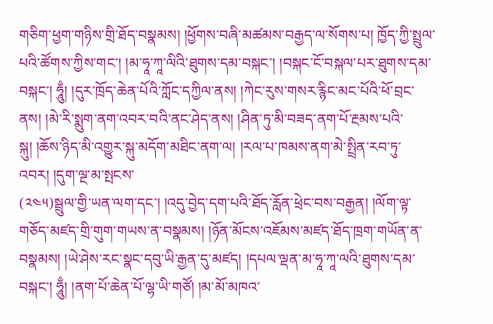གཅིག་ཕྱག་གཉིས་གྲི་ཐོད་བསྣམས། །ཕྱོགས་བཞི་མཚམས་བརྒྱད་ལ་སོགས་པ། ཁྱོད་ཀྱི་སྤྲུལ་པའི་ཚོགས་ཀྱིས་གང་། །མ་ཧཱ་ཀཱ་ལིའི་ཐུགས་དམ་བསྐང་། །བསྐང་ངོ་བསྐལ་པར་ཐུགས་དམ་བསྐང་། ཧཱུྃ། །དུར་ཁྲོད་ཆེན་པོའི་ཀློང་དཀྱིལ་ནས། །ཀེང་རུས་གསར་རྙིང་མང་པོའི་ཕོ་བྲང་ནས། །མེ་རི་སྨུག་ནག་འབར་བའི་ནང་ཤེད་ནས། །ཤིན་ཏུ་མི་བཟད་ནག་པོ་རྔམས་པའི་སྐུ། །ཆོས་ཉིད་མི་འགྱུར་སྐུ་མདོག་མཐིང་ནག་ལ། །རལ་པ་ཁམས་ནག་མེ་སྤྲིན་རབ་ཏུ་འབར། །དུག་ལྔ་མ་སྤངས་
(༢༤༥)སྦྲུལ་གྱི་ཡན་ལག་དང་། །འདུ་བྱེད་དག་པའི་ཐོད་རློན་ཕྲེང་བས་བརྒྱན། །ལོག་ལྟ་གཅོད་མཛད་གྲི་གུག་གཡས་ན་བསྣམས། །ཉོན་མོངས་འཇོམས་མཛད་ཐོད་ཁྲག་གཡོན་ན་བསྣམས། །ཡེ་ཤེས་རང་སྣང་དབུ་ཡི་རྒྱན་དུ་མཛད། །དཔལ་ལྡན་མ་ཧཱ་ཀཱ་ལའི་ཐུགས་དམ་བསྐང་། ཧཱུྃ། །ནག་པོ་ཆེན་པོ་ལྷ་ཡི་གཙོ། །མ་མོ་མཁའ་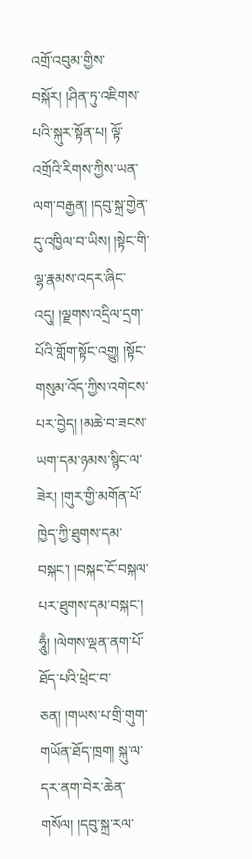འགྲོ་འབུམ་གྱིས་བསྐོར། །ཤིན་ཏུ་འཇིགས་པའི་སྐུར་སྟོན་པ། ལྟོ་འགྲོའི་རིགས་ཀྱིས་ཡན་ལག་བརྒྱན། །དབུ་སྐྲ་གྱེན་དུ་འཁྱིལ་བ་ཡིས། །སྟེང་གི་ལྷ་རྣམས་འདར་ཞིང་འདུ། །ལྗགས་འདྲིལ་དྲག་པོའི་གློག་སྟོང་འགྱུ། །སྟོང་གསུམ་འོད་ཀྱིས་འགེངས་པར་བྱེད། །མཆེ་བ་ཟངས་ཡག་དམ་ཉམས་སྙིང་ལ་ཟེར། །གུར་གྱི་མགོན་པོ་ཁྱེད་ཀྱི་ཐུགས་དམ་བསྐང་། །བསྐང་ངོ་བསྐལ་པར་ཐུགས་དམ་བསྐང་། ཧཱུྃ། །ལེགས་ལྡན་ནག་པོ་ཐོད་པའི་ཕྲེང་བ་ཅན། །གཡས་པ་གྲི་གུག་གཡོན་ཐོད་ཁྲག། སྐུ་ལ་དར་ནག་བེར་ཆེན་གསོལ། །དབུ་སྐྲ་རལ་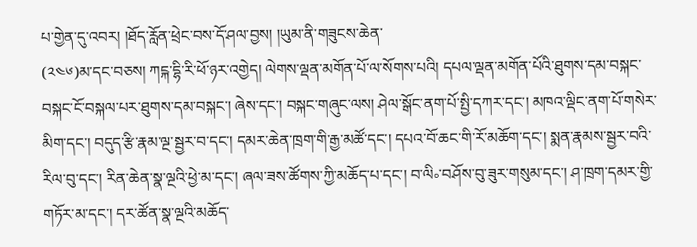པ་གྱེན་དུ་འབར། །ཐོད་རློན་ཕྲེང་བས་དོ་ཤལ་བྱས། །ཡུམ་ནི་གཟུངས་ཆེན་
(༢༤༦)མ་དང་བཅས། ཀངྐ་དྷི་རི་ཕོ་ཉར་འགྱེད། ལེགས་ལྡན་མགོན་པོ་ལ་སོགས་པའི། དཔལ་ལྡན་མགོན་པོའི་ཐུགས་དམ་བསྐང་བསྐང་ངོ་བསྐལ་པར་ཐུགས་དམ་བསྐང་། ཞེས་དང་། བསྐང་གཞུང་ལས། ཤེལ་སྒོང་ནག་པོ་སྤྱི་དཀར་དང་། མཁའ་ལྡིང་ནག་པོ་གསེར་མིག་དང་། བདུད་རྩི་རྣམ་ལྔ་སྦྱར་བ་དང་། དམར་ཆེན་ཁྲག་གི་རྒྱ་མཚོ་དང་། དཔའ་བོ་ཆང་གི་རོ་མཆོག་དང་། སྨན་རྣམས་སྦྱར་བའི་རིལ་བུ་དང་། རིན་ཆེན་སྣ་ལྔའི་ཕྱེ་མ་དང་། ཞལ་ཟས་ཚོགས་ཀྱི་མཆོད་པ་དང་། བ་ལི༚་བཤོས་བུ་ཟུར་གསུམ་དང་། ཤ་ཁྲག་དམར་གྱི་གཏོར་མ་དང་། དར་ཚོན་སྣ་ལྔའི་མཆོད་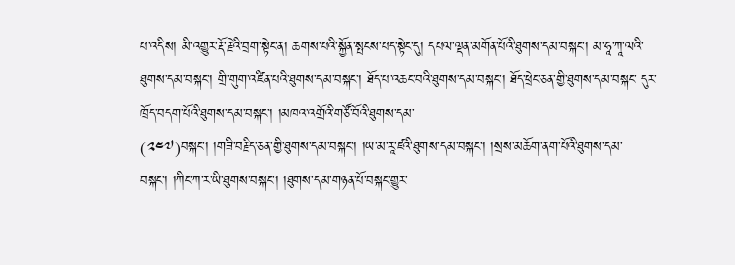པ་འདིས། མི་འགྱུར་རྡོ་རྗེའི་བྲག་སྟེང་ན། ཆགས་པའི་སྐྱོན་སྤངས་པད་སྟེང་དུ། དཔལ་ལྡན་མགོན་པོའི་ཐུགས་དམ་བསྐང་། མ་ཧཱ་ཀཱ་ལའི་ཐུགས་དམ་བསྐང་། གྲི་གུག་འཛིན་པའི་ཐུགས་དམ་བསྐང་། ཐོད་པ་འཆང་བའི་ཐུགས་དམ་བསྐང་། ཐོད་ཕྲེང་ཅན་གྱི་ཐུགས་དམ་བསྐང་ དུར་ཁྲོད་བདག་པོའི་ཐུགས་དམ་བསྐང་། །མཁའ་འགྲོའི་གཙོ་བོའི་ཐུགས་དམ་
(༢༤༧)བསྐང་། །གཟི་བརྗིད་ཅན་གྱི་ཐུགས་དམ་བསྐང་། །ཡ་མ་རཱ་ཛའི་ཐུགས་དམ་བསྐང་། །སྲས་མཆོག་ནག་པོའི་ཐུགས་དམ་བསྐང་། །ཀིང་ཀ་ར་ཡི་ཐུགས་བསྐང་། །ཐུགས་དམ་གཉན་པོ་བསྐང་གྱུར་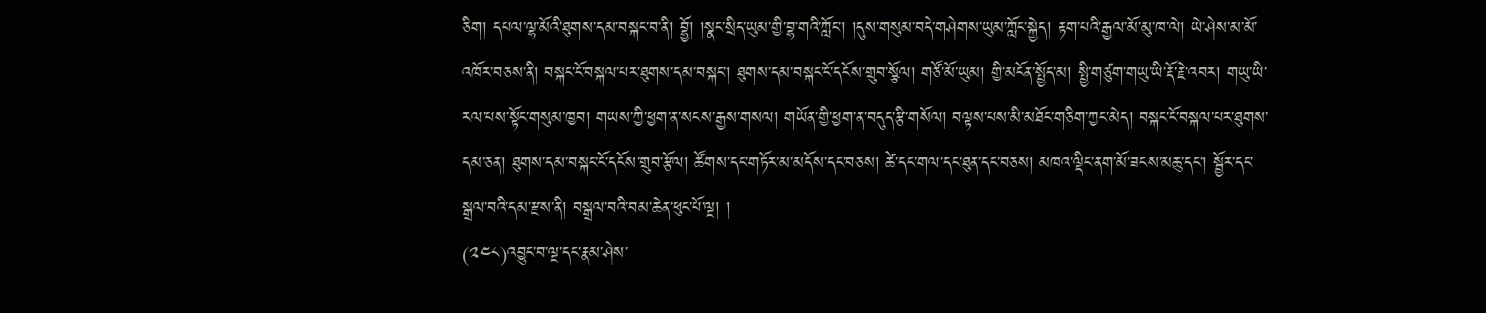ཅིག། དཔལ་ལྷ་མོའི་ཐུགས་དམ་བསྐང་བ་ནི། བྷྱོ། །སྣང་སྲིད་ཡུམ་གྱི་བྷ་གའི་ཀློང་། །དུས་གསུམ་བདེ་གཤེགས་ཡུམ་ཀློང་སྐྱེད། རྟག་པའི་རྒྱལ་མོ་མུ་ཁ་ལེ། ཡེ་ཤེས་མ་མོ་འཁོར་བཅས་ནི། བསྐང་ངོ་བསྐལ་པར་ཐུགས་དམ་བསྐང་། ཐུགས་དམ་བསྐང་ངོ་དངོས་གྲུབ་སྩོལ། གཙོ་མོ་ཡུམ། གྱི་མངོན་སྤྱོད་མ། སྤྱི་གཙུག་གཡུ་ཡི་རྡོ་རྗེ་འབར། གཡུ་ཡི་རལ་པས་སྟོང་གསུམ་ཁྱབ། གཡས་ཀྱི་ཕྱག་ན་སངས་རྒྱས་གསལ། གཡོན་གྱི་ཕྱག་ན་བདུད་རྩི་གསོལ། བལྟས་པས་མི་མཐོང་གཅིག་ཀྱང་མེད། བསྐང་ངོ་བསྐལ་པར་ཐུགས་དམ་ཅན། ཐུགས་དམ་བསྐང་ངོ་དངོས་གྲུབ་རྩོལ། ཚོགས་དང་གཏོར་མ་མདོས་དང་བཅས། ཚེ་དང་གལ་དང་ཐུན་དང་བཅས། མཁའ་ལྡིང་ནག་མོ་ཟངས་མཆུ་དང་། སྦྱོར་དང་སྒྲལ་བའི་དམ་རྫས་ནི། བསྒྲལ་བའི་བམ་ཆེན་ཕུང་པོ་ལྔ། །
(༢༤༨)འབྱུང་བ་ལྔ་དང་རྣམ་ཤེས་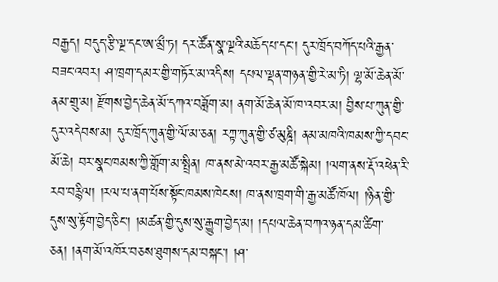བརྒྱད། བདུད་རྩི་ལྔ་དང་ཨ་མྲྀ་ཏ། དར་ཚོན་སྣ་ལྔའི་མཆོད་པ་དང་། དུར་ཁྲོད་བཀོད་པའི་རྒྱན་བཟང་འབར། ཤ་ཁྲག་དམར་གྱི་གཏོར་མ་འདིས། དཔལ་ལྡན་གཉན་གྱི་རེ་མ་ཏི། ལྷ་མོ་ཆེན་མོ་ནམ་གྲུ་མ། རྫོགས་བྱེད་ཆེན་མོ་དཀའ་བཟློག་མ། ནག་མོ་ཆེན་མོ་ཁ་འབར་མ། བྱིས་པ་ཀུན་གྱི་དུར་འདེབས་མ། དུར་ཁྲོད་ཀུན་གྱི་ལོ་མ་ཅན། རཀྟ་ཀུན་གྱི་ཙ་མུཎྜི། ནམ་མཁའི་ཁམས་ཀྱི་དབང་མོ་ཆེ། བར་སྣང་ཁམས་ཀྱི་གློག་མ་སྤྲིན། ཁ་ནས་མེ་འབར་རྒྱ་མཚོ་སྐེམ། །ལག་ནས་རྡོ་འཕེན་རི་རབ་བརྙིལ། །རལ་པ་ནག་པོས་སྟོང་ཁམས་ཁེངས། ཁ་ནས་ཁྲག་གི་རྒྱ་མཚོ་ཁོལ། །ཉིན་གྱི་དུས་སུ་རྟོག་བྱེད་ཅིང་། །མཚན་གྱི་དུས་སུ་རྒྱུག་བྱེད་མ། །དཔལ་ཆེན་བཀའ་ཉན་དམ་ཚིག་ཅན། །ནག་མོ་འཁོར་བཅས་ཐུགས་དམ་བསྐང་། །ཤ་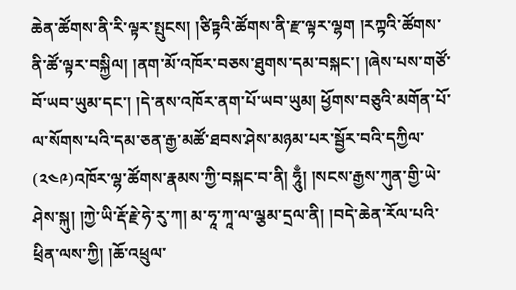ཆེན་ཚོགས་ནི་རི་ལྟར་སྤུངས། །ཙིཏྟའི་ཚོགས་ནི་རྫ་ལྟར་ལྷག །རཀྟའི་ཚོགས་ནི་ཚོ་ལྟར་བསྐྱིལ། །ནག་མོ་འཁོར་བཅས་ཐུགས་དམ་བསྐང་། །ཞེས་པས་གཙོ་བོ་ཡབ་ཡུམ་དང་། །དེ་ནས་འཁོར་ནག་པོ་ཡབ་ཡུམ། ཕྱོགས་བཅུའི་མགོན་པོ་ལ་སོགས་པའི་དམ་ཅན་རྒྱ་མཚོ་ཐབས་ཤེས་མཉམ་པར་སྦྱོར་བའི་དཀྱིལ་
(༢༤༩)འཁོར་ལྷ་ཚོགས་རྣམས་ཀྱི་བསྐང་བ་ནི། ཧཱུྃ། །སངས་རྒྱས་ཀུན་གྱི་ཡེ་ཤེས་སྐུ། །ཀྱེ་ཡི་རྡོ་རྗེ་ཧེ་རུ་ཀ། མ་ཧཱ་ཀཱ་ལ་ལྕམ་དྲལ་ནི། །བདེ་ཆེན་རོལ་པའི་ཕྲིན་ལས་ཀྱི། །ཆོ་འཕྲུལ་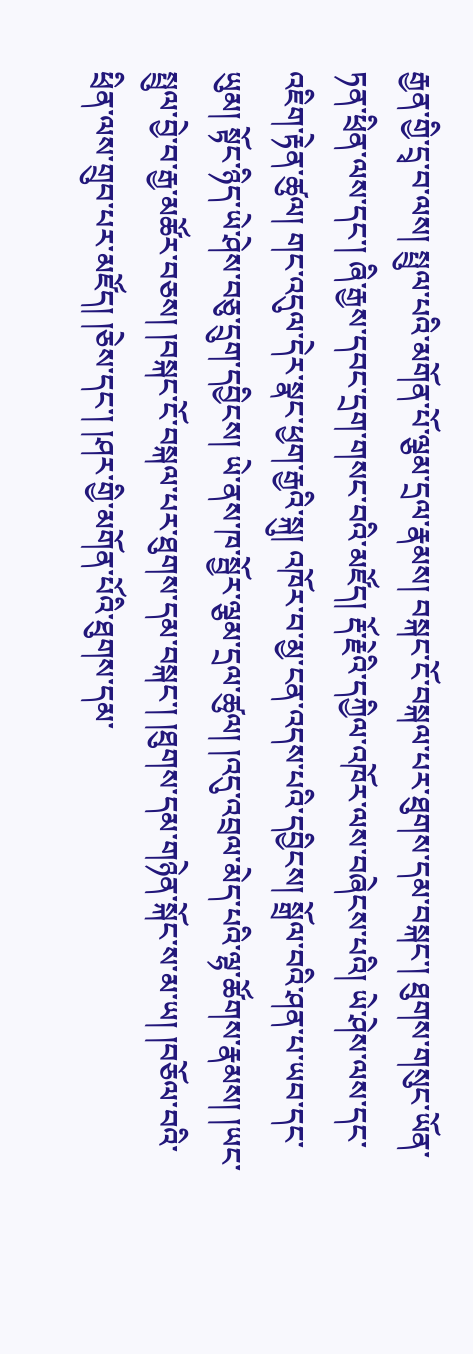རྒྱན་གྱི་དྲྭ་བ་ལས། སྤྲུལ་པའི་མགོན་པོ་ལྕམ་དྲལ་རྣམས། བསྐང་ངོ་བསྐལ་པར་ཐུགས་དམ་བསྐང་། ཐུགས་གསུང་ཡོན་ཏན་ཕྲིན་ལས་དང་། ཞི་རྒྱས་དབང་དྲག་གསང་བའི་མཛོད། རྡོ་རྗེའི་དཀྱིལ་འཁོར་ལས་བཞེངས་པའི། ཡེ་ཤེས་ལས་དང་འཇིག་རྟེན་ཚུལ། གང་འདུལ་དེར་སྣང་ཕྱག་རྒྱའི་སྐུ། འཁོར་བ་མྱ་ངན་འདས་པའི་དབྱིངས། སྒྲོལ་བའི་ཤན་པ་ཡབ་དང་ཡུམ། སྟོང་ཉིད་ཡེ་ཤེས་བཅུ་དྲུག་དབྱིངས། ཡེ་ནས་ཁ་སྦྱོར་ལྕམ་དྲལ་ཚུལ། །འདུ་འབྲལ་མེད་པའི་ལྷ་ཚོགས་རྣམས། །ཡང་སྤྲུལ་བྱེ་བ་རྒྱ་མཚོར་བཅས། །བསྐང་ངོ་བསྐལ་པར་ཐུགས་དམ་བསྐང་། །ཐུགས་དམ་གཉེན་སྐོང་ས་མ་ཡ། །བཅོལ་བའི་ཕྲིན་ལས་གྲུབ་པར་མཛོད། །ཅེས་དང་། །ཤར་གྱི་མགོན་པོའི་ཐུགས་དམ་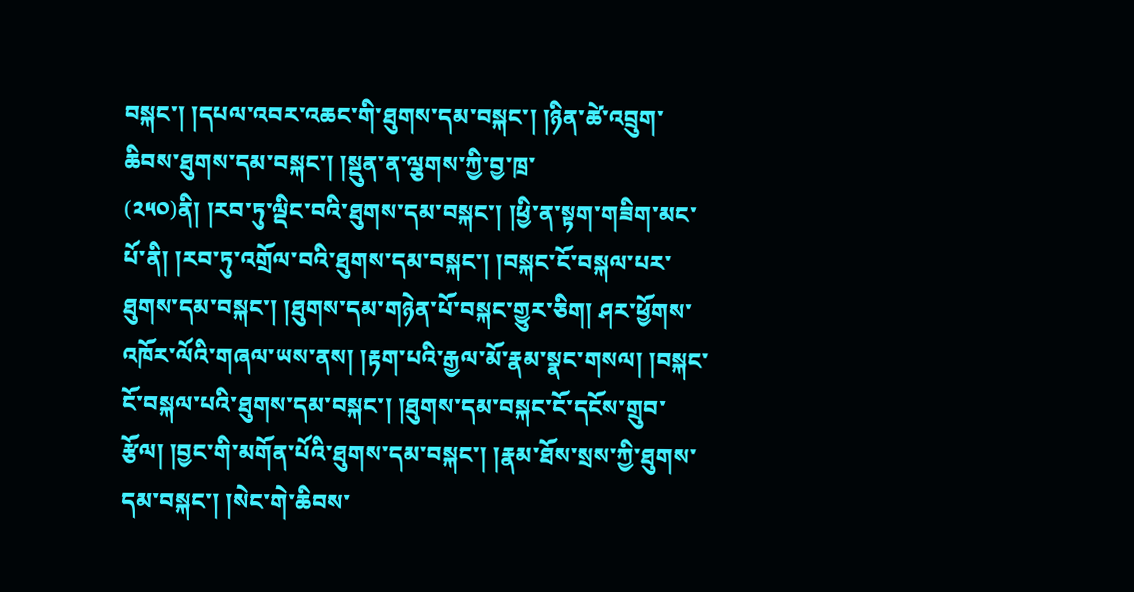བསྐང་། །དཔལ་འབར་འཆང་གི་ཐུགས་དམ་བསྐང་། །ཉིན་ཚེ་འབྲུག་ཆིབས་ཐུགས་དམ་བསྐང་། །སྡུན་ན་ལྕགས་ཀྱི་བྱ་ཁྲ་
(༢༥༠)ནི། །རབ་ཏུ་ལྡིང་བའི་ཐུགས་དམ་བསྐང་། །ཕྱི་ན་སྟག་གཟིག་མང་པོ་ནི། །རབ་ཏུ་འགྲོལ་བའི་ཐུགས་དམ་བསྐང་། །བསྐང་ངོ་བསྐལ་པར་ཐུགས་དམ་བསྐང་། །ཐུགས་དམ་གཉེན་པོ་བསྐང་གྱུར་ཅིག། ཤར་ཕྱོགས་འཁོར་ལོའི་གཞལ་ཡས་ནས། །རྟག་པའི་རྒྱལ་མོ་རྣམ་སྣང་གསལ། །བསྐང་ངོ་བསྐལ་པའི་ཐུགས་དམ་བསྐང་། །ཐུགས་དམ་བསྐང་ངོ་དངོས་གྲུབ་རྩོལ། །བྱང་གི་མགོན་པོའི་ཐུགས་དམ་བསྐང་། །རྣམ་ཐོས་སྲས་ཀྱི་ཐུགས་དམ་བསྐང་། །སེང་གེ་ཆིབས་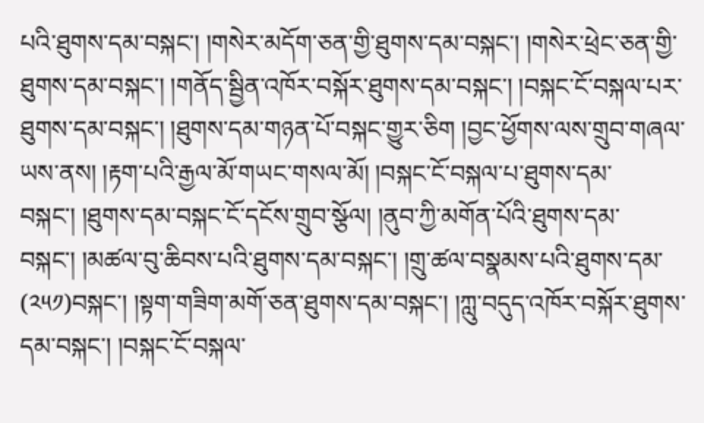པའི་ཐུགས་དམ་བསྐང་། །གསེར་མདོག་ཅན་གྱི་ཐུགས་དམ་བསྐང་། །གསེར་ཕྲེང་ཅན་གྱི་ཐུགས་དམ་བསྐང་། །གནོད་སྦྱིན་འཁོར་བསྐོར་ཐུགས་དམ་བསྐང་། །བསྐང་ངོ་བསྐལ་པར་ཐུགས་དམ་བསྐང་། །ཐུགས་དམ་གཉན་པོ་བསྐང་གྱུར་ཅིག །བྱང་ཕྱོགས་ལས་གྲུབ་གཞལ་ཡས་ནས། །རྟག་པའི་རྒྱལ་མོ་གཡང་གསལ་མོ། །བསྐང་ངོ་བསྐལ་པ་ཐུགས་དམ་བསྐང་། །ཐུགས་དམ་བསྐང་ངོ་དངོས་གྲུབ་སྩོལ། །ནུབ་ཀྱི་མགོན་པོའི་ཐུགས་དམ་བསྐང་། །མཚལ་བུ་ཆིབས་པའི་ཐུགས་དམ་བསྐང་། །གྲུ་ཚལ་བསྣམས་པའི་ཐུགས་དམ་
(༢༥༡)བསྐང་། །སྟག་གཟིག་མགོ་ཅན་ཐུགས་དམ་བསྐང་། །ཀླུ་བདུད་འཁོར་བསྐོར་ཐུགས་དམ་བསྐང་། །བསྐང་ངོ་བསྐལ་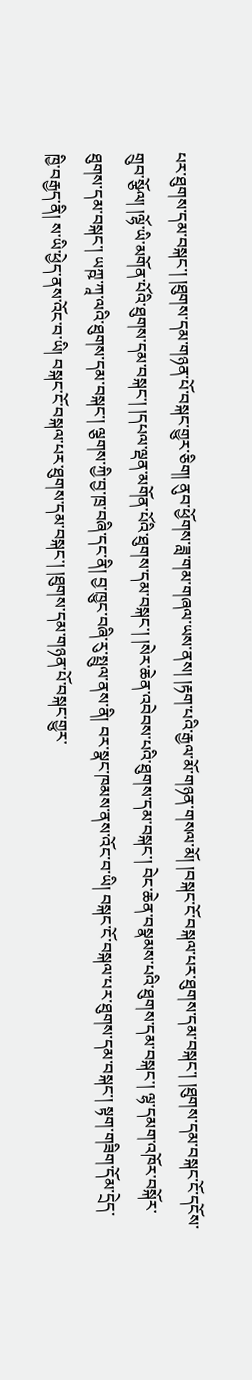པར་ཐུགས་དམ་བསྐང་། །ཐུགས་དམ་གཉན་པོ་བསྐང་གྱུར་ཅིག། ནུབ་ཕྱོགས་ཟླ་གམ་གཞལ་ཡས་ནས། །རྟག་པའི་རྒྱལ་མོ་གཉན་གསལ་མོ། །བསྐང་ངོ་བསྐལ་པར་ཐུགས་དམ་བསྐང་། །ཐུགས་དམ་བསྐང་ངོ་དངོས་གྲུབ་སྩོལ། །ལྷོ་ཡི་མགོན་པོའི་ཐུགས་དམ་བསྐང་། །དཔལ་ལྡན་མགོན་པོའི་ཐུགས་དམ་བསྐང་། །སེར་ཆེན་འབེབས་པའི་ཐུགས་དམ་བསྐང་། བེང་ཆེན་བསྣམས་པའི་ཐུགས་དམ་བསྐང་། ལྷ་དམག་འཁོར་བསྐོར་ཐུགས་དམ་བསྐང་། ཡཀྵ་ཀཱ་ལའི་ཐུགས་དམ་བསྐང་། ལྕགས་ཀྱི་བྱ་ཁྲ་བཞི་དང་ནི། བྱ་ཁྱུང་བཞི་རུ་སྤྲུལ་ནས་ནི། བར་སྣང་ཁམས་ནས་འོང་བ་ཡི། བསྐང་ངོ་བསྐལ་པར་ཐུགས་དམ་བསྐང་། སྟག་གཟིག་དོམ་དྲེད་ཁྱི་བརྒྱད་ནི། ས་ཡི་ཕྱེད་ནས་འོང་བ་ཡི། བསྐང་ངོ་བསྐལ་པར་ཐུགས་དམ་བསྐང་། །ཐུགས་དམ་གཉན་པོ་བསྐང་གྱུར་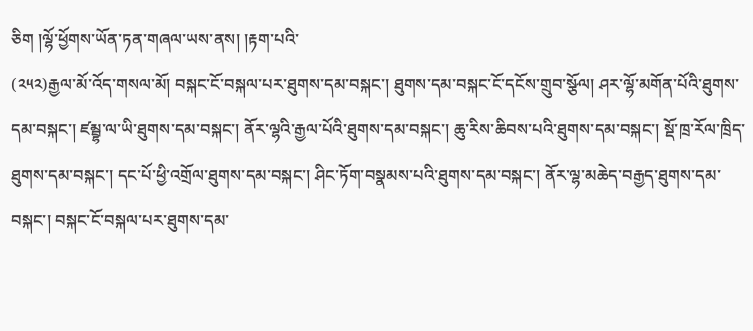ཅིག །ལྷོ་ཕྱོགས་ཡོན་ཏན་གཞལ་ཡས་ནས། །རྟག་པའི་
(༢༥༢)རྒྱལ་མོ་འོད་གསལ་མོ། བསྐང་ངོ་བསྐལ་པར་ཐུགས་དམ་བསྐང་། ཐུགས་དམ་བསྐང་ངོ་དངོས་གྲུབ་སྩོལ། ཤར་ལྷོ་མགོན་པོའི་ཐུགས་དམ་བསྐང་། ཛམྦྷ་ལ་ཡི་ཐུགས་དམ་བསྐང་། ནོར་ལྷའི་རྒྱལ་པོའི་ཐུགས་དམ་བསྐང་། ཆུ་རིས་ཆིབས་པའི་ཐུགས་དམ་བསྐང་། སྡོ་ཁྲ་རོལ་ཁྲིད་ཐུགས་དམ་བསྐང་། དང་པོ་ཕྱི་འགྲོལ་ཐུགས་དམ་བསྐང་། ཤིང་ཏོག་བསྣམས་པའི་ཐུགས་དམ་བསྐང་། ནོར་ལྷ་མཆེད་བརྒྱད་ཐུགས་དམ་བསྐང་། བསྐང་ངོ་བསྐལ་པར་ཐུགས་དམ་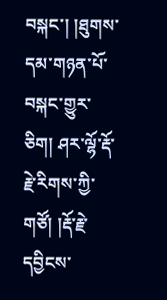བསྐང་། །ཐུགས་དམ་གཉན་པོ་བསྐང་གྱུར་ཅིག། ཤར་ལྷོ་རྡོ་རྗེ་རིགས་ཀྱི་གཙོ། །རྡོ་རྗེ་དབྱིངས་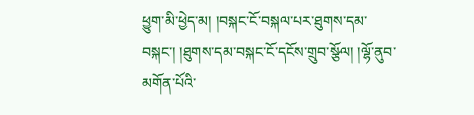ཕྱུག་མི་ཕྱེད་མ། །བསྐང་ངོ་བསྐལ་པར་ཐུགས་དམ་བསྐང་། །ཐུགས་དམ་བསྐང་ངོ་དངོས་གྲུབ་སྩོལ། །ལྷོ་ནུབ་མགོན་པོའི་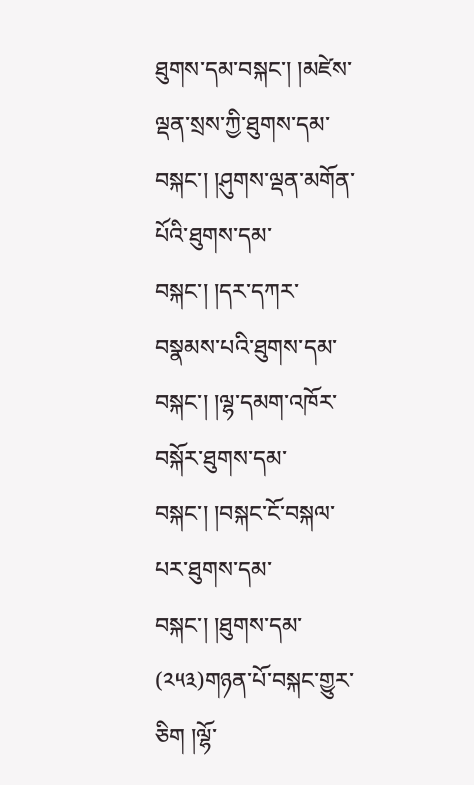ཐུགས་དམ་བསྐང་། །མཛེས་ལྡན་སྲས་ཀྱི་ཐུགས་དམ་བསྐང་། །ཤུགས་ལྡན་མགོན་པོའི་ཐུགས་དམ་བསྐང་། །དར་དཀར་བསྣམས་པའི་ཐུགས་དམ་བསྐང་། །ལྷ་དམག་འཁོར་བསྐོར་ཐུགས་དམ་བསྐང་། །བསྐང་ངོ་བསྐལ་པར་ཐུགས་དམ་བསྐང་། །ཐུགས་དམ་
(༢༥༣)གཉན་པོ་བསྐང་གྱུར་ཅིག །ལྷོ་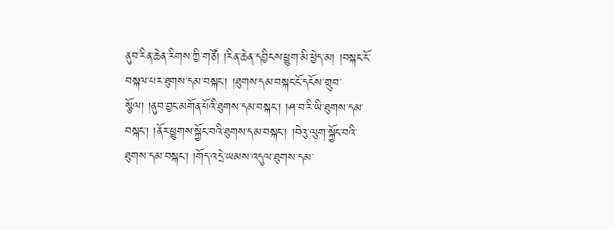ནུབ་རིན་ཆེན་རིགས་ཀྱི་གཙོ། །རིན་ཆེན་དབྱིངས་ཕྱུག་མི་ཕྱེད་མ། །བསྐང་ངོ་བསྐལ་པར་ཐུགས་དམ་བསྐང་། །ཐུགས་དམ་བསྐང་ངོ་དངོས་གྲུབ་སྩོལ། །ནུབ་བྱང་མགོན་པོའི་ཐུགས་དམ་བསྐང་། །ཤ་བ་རི་ཡི་ཐུགས་དམ་བསྐང་། །ནོར་ཕྱུགས་སྐྱོང་བའི་ཐུགས་དམ་བསྐང་། །བེའུ་ལུག་སྐྱོང་བའི་ཐུགས་དམ་བསྐང་། །གོད་འདྲེ་ཡམས་འདུལ་ཐུགས་དམ་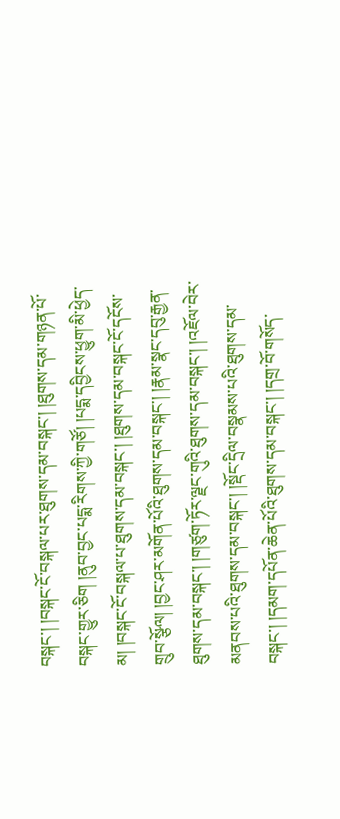བསྐང་། །བསྐང་ངོ་བསྐལ་པར་ཐུགས་དམ་བསྐང་། །ཐུགས་དམ་གཉན་པོ་བསྐང་གྱུར་ཅིག །ནུབ་བྱང་པདྨ་རིགས་ཀྱི་གཙོ། །པདྨ་དབྱིངས་ཕྱུག་མི་ཕྱེད་མ། །བསྐང་ངོ་བསྐལ་པ་ཐུགས་དམ་བསྐང་། །ཐུགས་དམ་བསྐང་ངོ་དངོས་གྲུབ་སྩོལ། །བྱང་ཤར་མགོན་པོའི་ཐུགས་དམ་བསྐང་། །རྣམ་སྣང་དབུ་རྒྱན་ཐུགས་དམ་བསྐང་། །གཙུག་ཏོར་ལྗང་གུའི་ཐུགས་དམ་བསྐང་། །འཇོལ་བེར་མནབས་པའི་ཐུགས་དམ་བསྐང་། །སྡོང་དྲིལ་བསྣམས་པའི་ཐུགས་དམ་བསྐང་། །དམག་དཔོན་ཆེན་པོའི་ཐུགས་དམ་བསྐང་། །དགྲ་བོ་གསོད་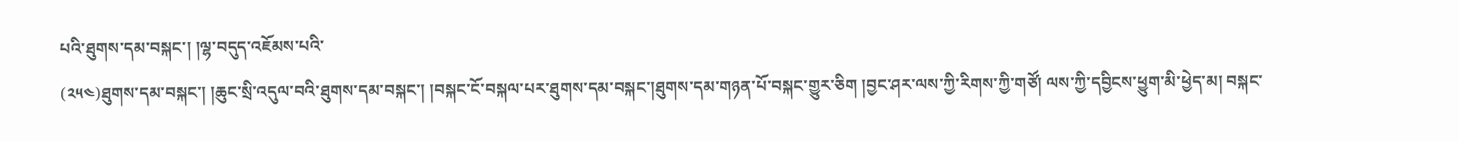པའི་ཐུགས་དམ་བསྐང་། །ལྷ་བདུད་འཇོམས་པའི་
(༢༥༤)ཐུགས་དམ་བསྐང་། །ཆུང་སྲི་འདུལ་བའི་ཐུགས་དམ་བསྐང་། །བསྐང་ངོ་བསྐལ་པར་ཐུགས་དམ་བསྐང་།ཐུགས་དམ་གཉན་པོ་བསྐང་གྱུར་ཅིག །བྱང་ཤར་ལས་ཀྱི་རིགས་ཀྱི་གཙོ། ལས་ཀྱི་དབྱིངས་ཕྱུག་མི་ཕྱེད་མ། བསྐང་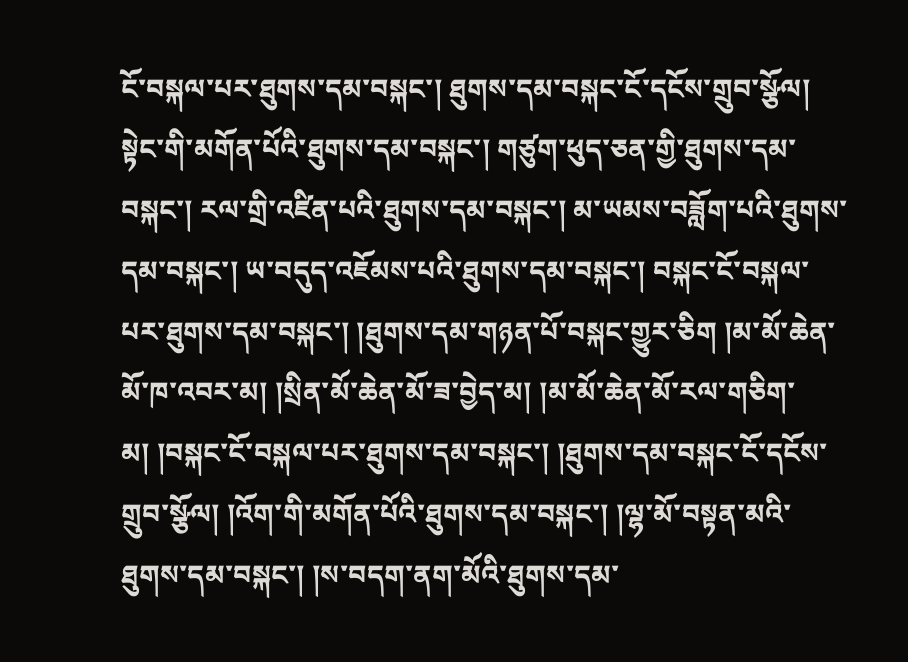ངོ་བསྐལ་པར་ཐུགས་དམ་བསྐང་། ཐུགས་དམ་བསྐང་ངོ་དངོས་གྲུབ་སྩོལ། སྟེང་གི་མགོན་པོའི་ཐུགས་དམ་བསྐང་། གཙུག་ཕུད་ཅན་གྱི་ཐུགས་དམ་བསྐང་། རལ་གྲི་འཛིན་པའི་ཐུགས་དམ་བསྐང་། མ་ཡམས་བཟློག་པའི་ཐུགས་དམ་བསྐང་། ཡ་བདུད་འཇོམས་པའི་ཐུགས་དམ་བསྐང་། བསྐང་ངོ་བསྐལ་པར་ཐུགས་དམ་བསྐང་། །ཐུགས་དམ་གཉན་པོ་བསྐང་གྱུར་ཅིག །མ་མོ་ཆེན་མོ་ཁ་འབར་མ། །སྲིན་མོ་ཆེན་མོ་ཟ་བྱེད་མ། །མ་མོ་ཆེན་མོ་རལ་གཅིག་མ། །བསྐང་ངོ་བསྐལ་པར་ཐུགས་དམ་བསྐང་། །ཐུགས་དམ་བསྐང་ངོ་དངོས་གྲུབ་སྩོལ། །འོག་གི་མགོན་པོའི་ཐུགས་དམ་བསྐང་། །ལྷ་མོ་བསྟན་མའི་ཐུགས་དམ་བསྐང་། །ས་བདག་ནག་མོའི་ཐུགས་དམ་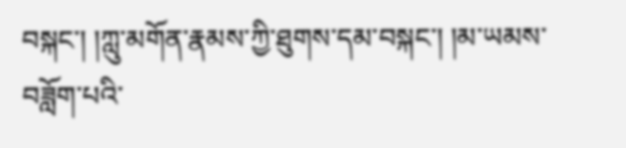བསྐང་། །ཀླུ་མགོན་རྣམས་ཀྱི་ཐུགས་དམ་བསྐང་། །མ་ཡམས་བཟློག་པའི་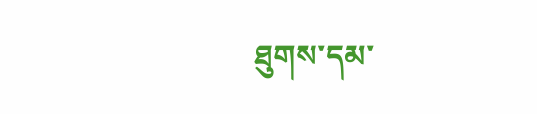ཐུགས་དམ་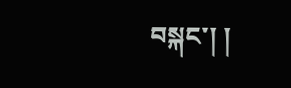བསྐང་། །